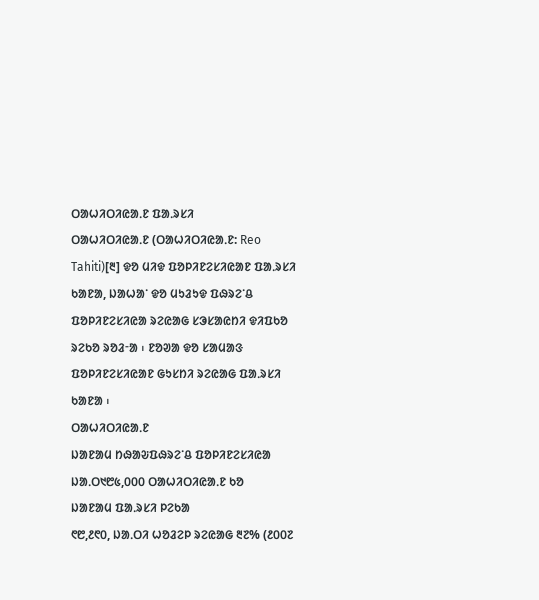ᱛᱟᱦᱤᱛᱤᱭᱟᱹᱱ ᱯᱟᱹᱨᱥᱤ
ᱛᱟᱦᱤᱛᱤᱭᱟᱹᱱ (ᱛᱟᱦᱤᱛᱤᱭᱟᱹᱱ: Reo Tahiti)[᱓] ᱫᱚ ᱢᱤᱫ ᱯᱚᱞᱤᱱᱮᱥᱤᱭᱟᱱ ᱯᱟᱹᱨᱥᱤ ᱠᱟᱱᱟ, ᱡᱟᱦᱟᱸ ᱫᱚ ᱢᱩᱲᱩᱫ ᱯᱷᱨᱮᱸᱪ ᱯᱚᱞᱤᱱᱮᱥᱤᱭᱟ ᱨᱮᱭᱟᱜ ᱥᱳᱥᱟᱭᱴᱤ ᱫᱤᱯᱠᱚ ᱨᱮᱠᱚ ᱨᱚᱲᱼᱟ ᱾ ᱱᱚᱣᱟ ᱫᱚ ᱥᱟᱢᱟᱝ ᱯᱚᱞᱤᱱᱮᱥᱤᱭᱟᱱ ᱜᱩᱥᱴᱤ ᱨᱮᱭᱟᱜ ᱯᱟᱹᱨᱥᱤ ᱠᱟᱱᱟ ᱾
ᱛᱟᱦᱤᱛᱤᱭᱟᱹᱱ
ᱡᱟᱱᱟᱢ ᱴᱷᱟᱶᱯᱷᱨᱮᱸᱪ ᱯᱚᱞᱤᱱᱮᱥᱤᱭᱟ
ᱡᱟᱹᱛ᱑᱘᱕,᱐᱐᱐ ᱛᱟᱦᱤᱛᱤᱭᱟᱹᱱ ᱠᱚ
ᱡᱟᱱᱟᱢ ᱯᱟᱹᱨᱥᱤ ᱞᱮᱠᱟ
᱖᱘,᱒᱖᱐, ᱡᱟᱹᱛᱤ ᱦᱚᱲᱮᱞ ᱨᱮᱭᱟᱜ ᱓᱗% (᱒᱐᱐᱗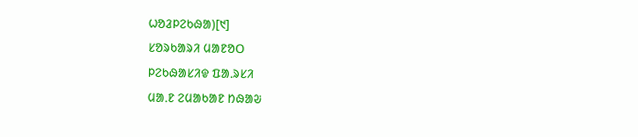ᱦᱚᱲᱞᱮᱠᱷᱟ)[᱑]
ᱥᱚᱨᱠᱟᱨᱤ ᱢᱟᱱᱚᱛ
ᱞᱮᱠᱷᱟᱥᱤᱫ ᱯᱟᱹᱨᱥᱤ
ᱢᱟᱹᱱ ᱮᱢᱟᱠᱟᱱ ᱴᱷᱟᱶ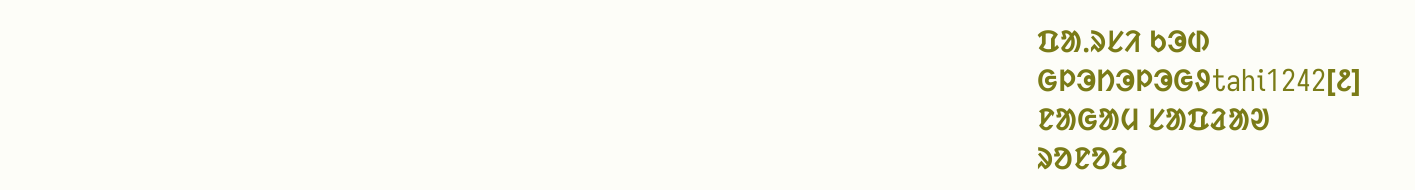ᱯᱟᱹᱨᱥᱤ ᱠᱳᱰ
ᱜᱞᱳᱴᱳᱞᱳᱜᱽtahi1242[᱒]
ᱱᱟᱜᱟᱢ ᱥᱟᱯᱲᱟᱣ
ᱨᱚᱱᱚᱲ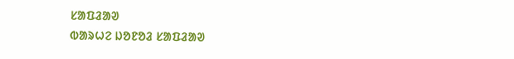ᱥᱟᱯᱲᱟᱣ
ᱵᱟᱨᱦᱮ ᱡᱚᱱᱚᱲ ᱥᱟᱯᱲᱟᱣ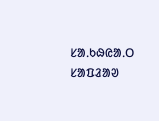ᱥᱟᱹᱠᱷᱭᱟᱹᱛ ᱥᱟᱯᱲᱟᱣ